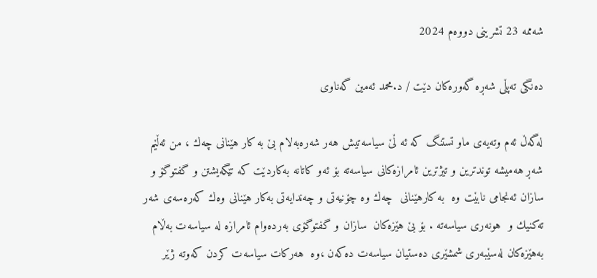شه‌ممه‌ 23 تشرینی دووه‌م 2024

دەنگی تەپڵی شەڕە گەورەكان دێت / د.محمد ئەمین گه‌ناوی

لەگەڵ ئەم وتەیەی ماو تستنگ كە ئە ڵێ سیاسەتیش هەر شەرەبەلام بێ بە كار هێنانی چەك ، من ئەڵێم  شەڕ هەمیشە توندترین و تیژترین ئامرازەكانی سیاسەتە بۆ ئەو كاتانە بەكاردێت كە تێگەیشتن و گفتوگۆ و سازان ئەنجامی نابێت وە  بە كارهێنانی  چەك وە چۆنیەتی و چەندایەتی بەكار هێنانی وەك كەرەسەی شەر تەكنیك و  هونەری سیاسەتە . بۆ بێ هێزەكان  سازان و گفتوگۆی بەردەوام ئامرازە لە سیاسەت بەڵام بەهێزەكان لەسێبەری شمشێری دەستیان سیاسەت دەكەن ،وە  هەركات سیاسەت كردن كەوتە ژێر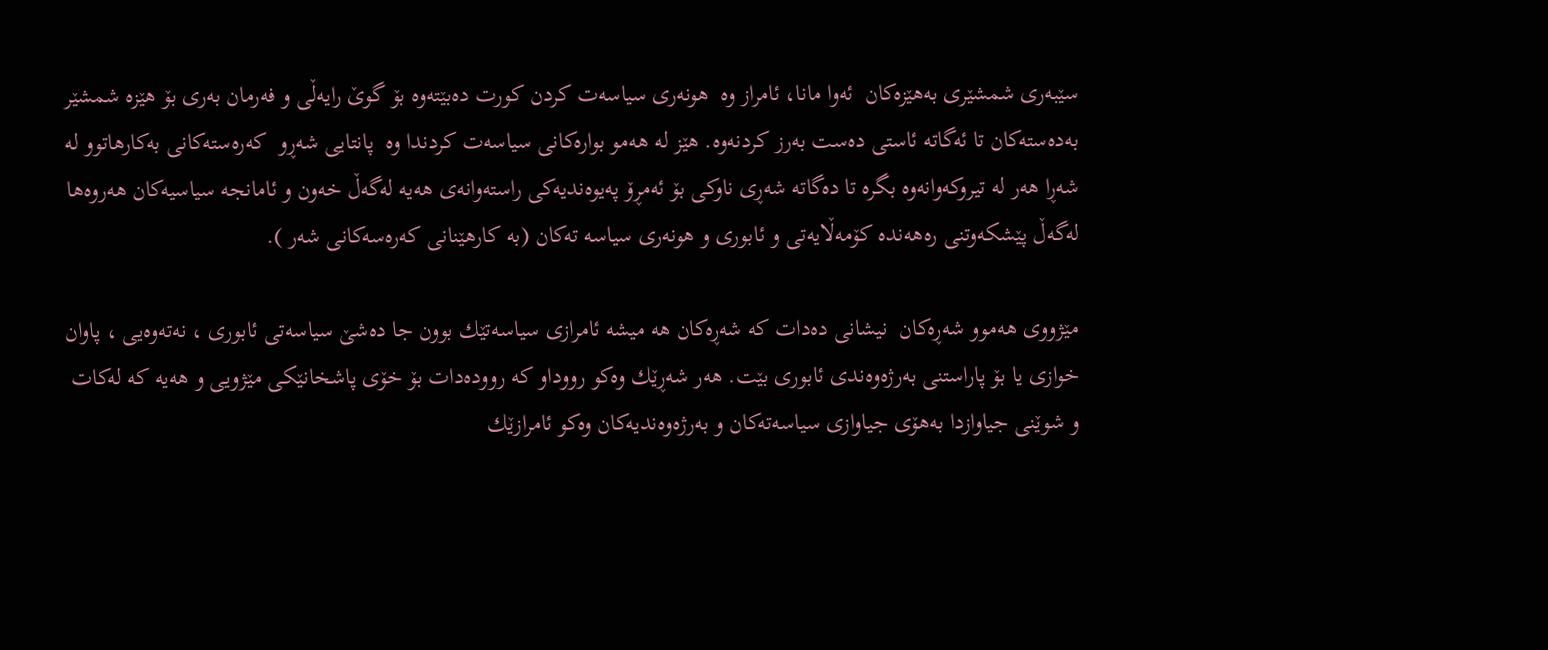سێبەری شمشێری بەهێزەكان  ئەوا مانا، ئامراز وە  هونەری سیاسەت كردن كورت دەبێتەوە بۆ گوێ رایەڵی و فەرمان بەری بۆ هێزە شمشێر بەدەستەكان تا ئەگاتە ئاستی دەست بەرز كردنەوە. هێز لە هەمو بوارەكانی سیاسەت كردندا وە  پانتایی شەڕو  كەرەستەكانی بەكارهاتوو لە شەڕا هەر لە تیروكەوانەوە بگرە تا دەگاتە شەڕی ناوكی بۆ ئەمڕۆ پەیوەندیەكی راستەوانەی هەیە لەگەڵ خەون و ئامانجە سیاسیەكان هەروەها لەگەڵ پێشكەوتنی رەهەندە كۆمەڵایەتی و ئابوری و هونەری سیاسە تەكان (بە كارهێنانی كەرەسەكانی شەر ).

مێژووی هەموو شەڕەكان  نیشانی دەدات كە شەڕەكان هە میشە ئامرازی سیاسەتێك بوون جا دەشێ سیاسەتی ئابوری ، نەتەوەیی ، پاوان خوازی یا بۆ پاراستنی بەرژەوەندی ئابوری بێت. هەر شەڕێك وەكو رووداو كە روودەدات بۆ خۆی پاشخانێكی مێژویی و هەیە كە لەكات و شوێنی جیاوازدا بەهۆی جیاوازی سیاسەتەكان و بەرژەوەندیەكان وەكو ئامرازێك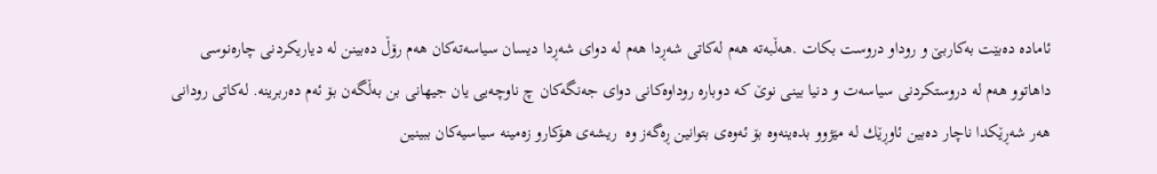ئامادە دەبێت بەكاربێ و روداو دروست بكات .هەڵبەتە هەم لەكاتی شەڕدا هەم لە دوای شەڕدا دیسان سیاسەتەكان هەم رۆڵ دەبینن لە دیاریكردنی چارەنوسی داهاتوو هەم لە دروستكردنی سیاسەت و دنیا بینی نوێ كە دوبارە روداوەكانی دوای جەنگەكان چ ناوچەیی یان جیهانی بن بەڵگەن بۆ ئەم دەربرینە. لەكاتی رودانی هەر شەڕێكدا ناچار دەبین ئاوڕێك لە مێژوو بدەینەوە بۆ ئەوەی بتوانین ڕەگەز وە  ریشەی هۆكارو زەمینە سیاسیەكان ببینین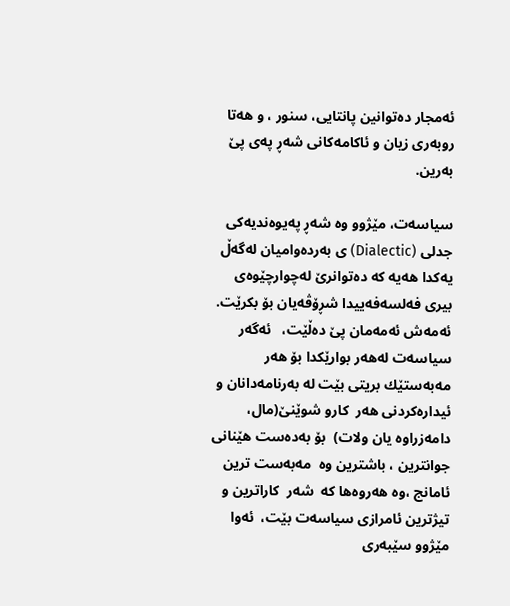ئەمجار دەتوانین پانتایی، سنور ، و هەتا روبەری زیان و ئاكامەكانی شەڕ پەی پێ بەرین.

سیاسەت، مێژوو وە شەڕ پەیوەندیەكی جدلی (Dialectic) ی بەردەوامیان لەگەڵ یەكدا هەیە كە دەتوانرێ لەچوارچێوەی بیری فەلسەفەییدا شڕۆڤەیان بۆ بكرێت. ئەمەش ئەمەمان پێ دەڵێت،   ئەگەر سیاسەت لەهەر بوارێكدا بۆ هەر مەبەستێك بریتی بێت لە بەرنامەدانان و ئیدارەكردنی هەر  كارو شوێنێ(مال،  دامەزراوە یان ولات)  بۆ بەدەست هێنانی جوانترین ، باشترین وە  مەبەست ترین ئامانج ،وە هەروەها كە  شەر  كاراترین و تیژترین ئامرازی سیاسەت بێت،  ئەوا مێژوو سێبەری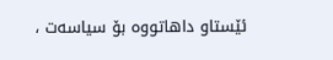ئێستاو داهاتووە بۆ سیاسەت ،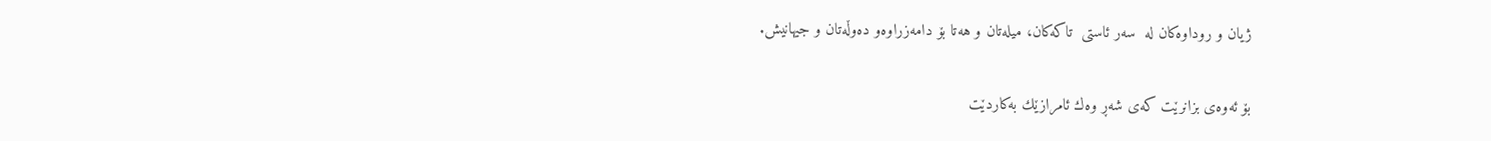ژیان و روداوەكان لە  سەر ئاستی  تاكەكان، میلەتان و هەتا بۆ دامەزراوەو دەوڵەتان و جیهانیش.

بۆ ئەوەی بزانرێت كەی شەڕ وەك ئامرازێك بەكاردێت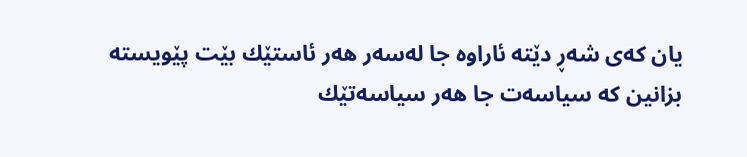یان كەی شەڕ دێتە ئاراوە جا لەسەر هەر ئاستێك بێت پێویستە بزانین كە سیاسەت جا هەر سیاسەتێك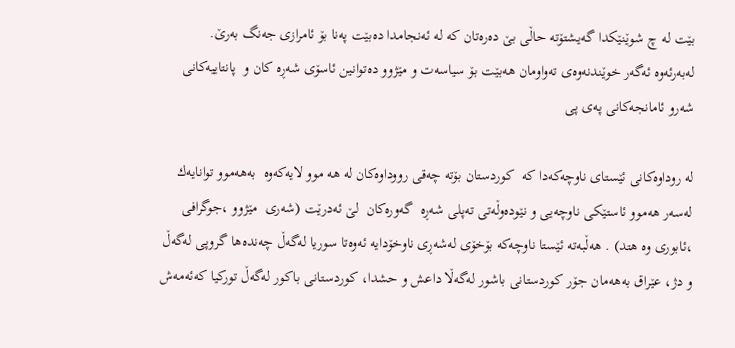بێت لە چ شوێنێكدا گەیشتۆتە حاڵی بێ دەرەتان كە لە ئەنجامدا دەبێت پەنا بۆ ئامرازی جەنگ بەرێ.
لەبەرئەوە ئەگەر خوێندنەوەی تەواومان هەبێت بۆ سیاسەت و مێژوو دەتوانین ئاسۆی شەڕە كان و  پانتاییەكانی شەرو ئامانجەكانی پەی پی

لە روداوەكانی ئێستای ناوچەكەدا كە  كوردستان بۆتە چەقی رووداوەكان لە هە موو لایەكەوە  بەهەموو توانایەك لەسەر هەموو ئاستێكی ناوچەیی و نێودەوڵەتی تەپلی شەڕە  گەورەكان  لێ ئەدرێت (شەری  مێژوو ،جوگرافی ،ئابوری وە هتد) . هەڵبەتە ئێستا ناوچەكە بۆخۆی لەشەڕی ناوخۆدایە ئەوەتا سوریا لەگەڵ چەندەها گروپی لەگەڵ و دژ، عێراق بەهەمان جۆر كوردستانی باشور لەگەڵا داعش و حشدا، كوردستانی باكور لەگەڵ توركیا كەئەمەش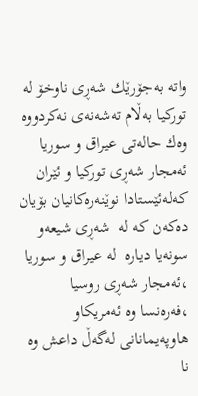واتە بەجۆرێك شەڕی ناوخۆ لە توركیا بەڵام تەشەنەی نەكردووە وەك حالەتی عیراق و سوریا  ئەمجار شەڕی توركیا و ئێران كەلەئێستادا نوێنەرەكانیان بۆیان دەكەن كە لە  شەڕی شیعەو سونەیا دیارە  لە عیراق و سوریا ،ئەمجار شەڕی روسیا ،فەرەنسا وە ئەمریكاو  هاوپەیمانانی لەگەڵ داعش وە نا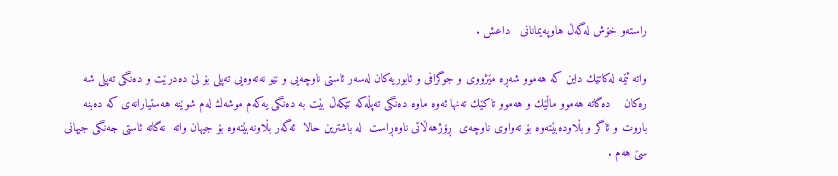راستەو خۆش لەگەڵ هاوپەیمانانی   داعش .

واتە ئێمە لەكاتێك داین كە هەموو شەڕە مێژووی و جوگرافی و ئابوریەكان لەسەر ئاستی ناوچەیی و نێو نەتەوەیی تەپلی بۆ لێ دەدرێت و دەنگی تەپلی شە رەكان    دەگاتە هەموو ماڵێك و هەموو تاكێك تەنها ئەوە ماوە دەنگی تەپڵەكە تێكەڵ بێت بە دەنگی یەكەم موشەك لەم شوێنە هەستیارانەی كە دەبنە باروت و ئاگر و بڵاودەبێتەوە بۆ تەواوی ناوچەی  ڕۆژهەڵاتی ناوەڕاست  لە باشترین حالا  ئەگەر بڵاونەبێتەوە بۆ جیهان واتە  نەگاتە ئاستی جەنگی جیهانی سێ هەم .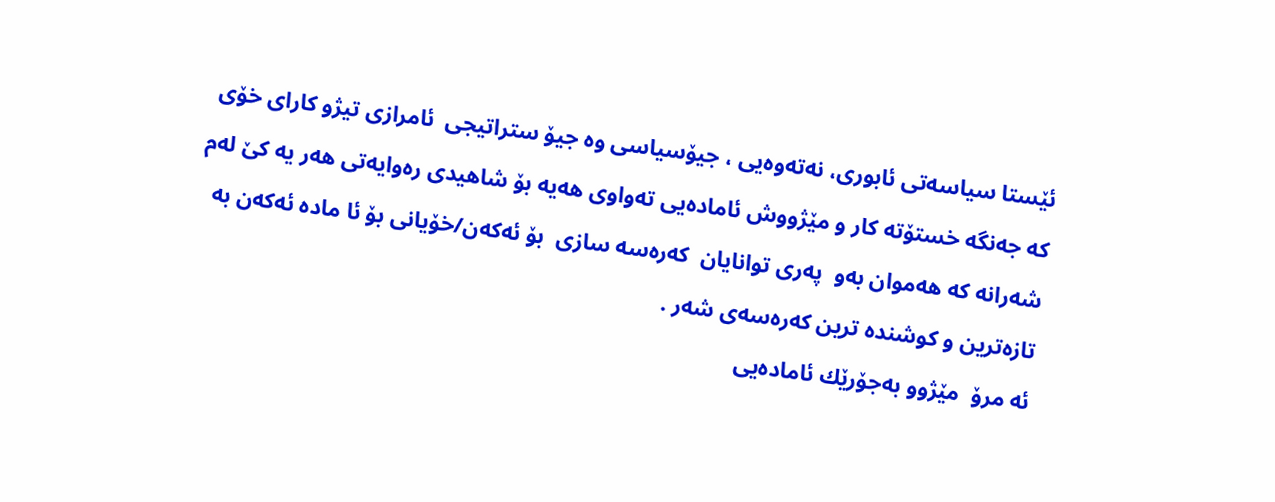ئێستا سیاسەتی ئابوری، نەتەوەیی ، جیۆسیاسی وە جیۆ ستراتیجی  ئامرازی تیژو كارای خۆی كە جەنگە خستۆتە كار و مێژووش ئامادەیی تەواوی هەیە بۆ شاهیدی رەوایەتی هەر یە كێ لەم شەرانە كە هەموان بەو  پەری توانایان  كەرەسە سازی  بۆ ئەكەن/خۆیانی بۆ ئا مادە ئەكەن بە تازەترین و كوشندە ترین كەرەسەی شەر .
ئە مرۆ  مێژوو بەجۆرێك ئامادەیی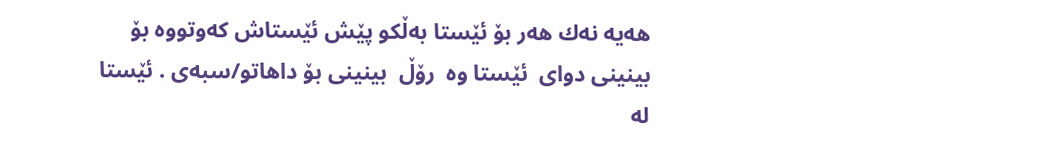هەیە نەك هەر بۆ ئێستا بەڵكو پێش ئێستاش كەوتووە بۆ بینینی دوای  ئێستا وە  رۆڵ  بینینی بۆ داهاتو/سبەی . ئێستا لە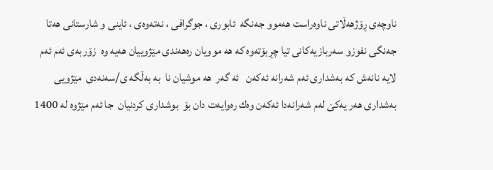ناوچەی ڕۆژهەڵاتی ناوەراست هەموو جەنگە  ئابوری ، جوگرافی ، نەتەوەی ، ئاینی و شارستانی هەتا جەنگی نفوزو سەربازیەكانی تیا چڕبۆتەوە كە هە موویان رەهەندی مێژوییان هەیە وە  زۆربەی ئەم ئەم لایە نانەش كە بەشداری ئەم شەرانە ئەكەن   ئە گەر  هە موشیان نا  بە بەڵگە ی/سەنەدی  مێژویی بەشداری هەر یەكێ لەم شەرانەدا ئەكەن وەك رەوایەت دان بۆ  بوشداری كردنیان  جا ئەم مێژوە لە 1400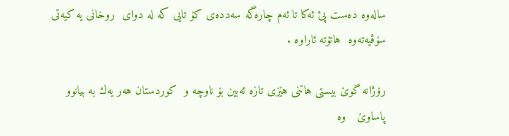سالەوە دەست پئ ئەكا تا ئەم چارەگە سەددەی كۆ تایی كە لە دوای  روخانی یە كیەتی سۆڤیەتەوە  هاتۆتە ئاراوە .

رۆژانە گوێ بیستی هاتنی هێزی تازە ئەبین بۆ ناوچە و  كوردستان هەر یەك بە بیانوو پاساوێ   وە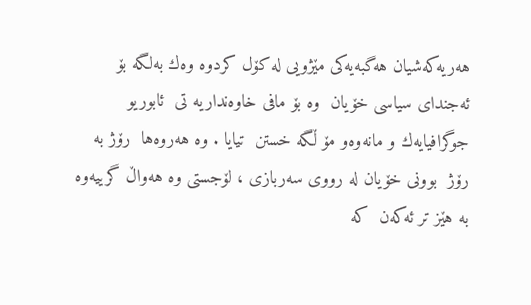هەریەكەشیان هەگبەیەكی مێژویی لە كۆل كردوە وەك بەلگە بۆ ئەجندای سیاسی خۆیان  وە بۆ مافی خاوەنداریە تی  ئابوریو جوگرافیایەك و مانەوەو مۆ ڵگە خستن  تیایا . وە هەروەها  رۆژ بە رۆژ  بوونی خۆیان لە رووی سەربازی ، لۆجستی وە هەواڵ گرییەوە   بە هێز تر ئەكەن  كە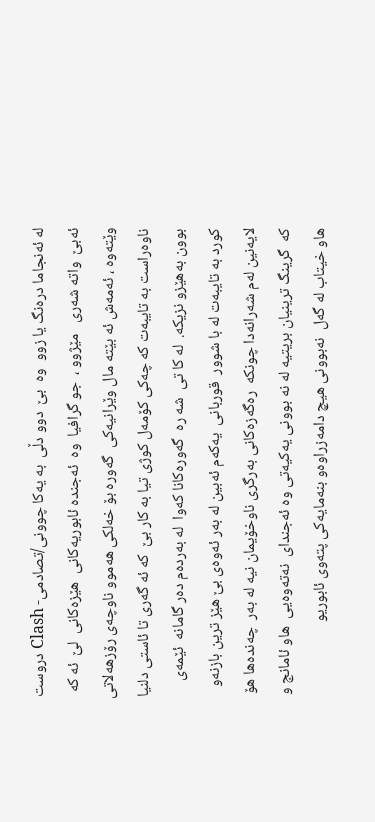لە ئەنجاما درەنگ یا زوو  وە  بێ  دوو دڵی  بە یەكا چوونی/تصادمی- Clash دروست ئەبێ  واتە شەری   مێژوو ،  جو گرافیا  وە  ئەجندە ئابوریەكانی  هێزەكانی  لێ  ئە كە وێتەوە ، ئەمەش ئە بێتە مال وێرانیەكی  گەورە بۆ خەلكی هەموو ناوچەی رۆزهەلاتی ناوەراست بە تایبەت كە چەكی كۆمەل كوژی تیا بە كار بێ  كە ئە گەری تا ئاستی دلنیا بوون بەهێزو نزیكە.  لە كا تی  شە رە  گەورەكانا كەوا  لە بەردەم دەر گامانە  ئێمەی كورد بە تایبەت لە با شوور  قوربانی  یەكەم ئەبین لە بەر ئەوەی بێ هێز ترین بازنەو  لایەنین لەم شەرانەدا چونكە  رەگەزەكانی بەرگری ناوخۆیمان نیە لە بەر  چەندەها هۆ كە  گرینگ ترینیان بریتیە لە نە بوونی یەكیەتی وە ئەجندای  نەتەوەیی  هاو ئامانج و  هاو خیتاب لە گەل  نەبوونی هیچ دامەزراوەو بنەمایەكی پتەوی ئابوریو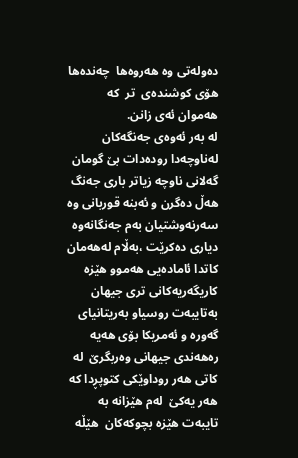دەولەتی وە هەروەها  چەندەها هۆی كوشندەی  تر  كە هەموان ئەی زانن.
لە بەر ئەوەی جەنگەكان لەناوچەدا رودەدات بێ گومان گەلانی ناوچە زیاتر باری جەنگ هەڵ دەگرن و ئەبنە قوربانی وە سەرنەوشتیان بەم جەنگانەوە دیاری دەكرێت ،بەڵام لەهەمان كاتدا ئامادەیی هەموو هێزە كاریگەریەكانی تری جیهان بەتایبەت روسیاو بەریتانیای گەورە و ئەمریكا بۆی هەیە رەهەندی جیهانی وەربگرێ  لە كاتی هەر روداوێكی كتوپڕدا كە هەر یەكێ  لەم هێزانە بە تایبەت هێزە بچوكەكان  هێڵە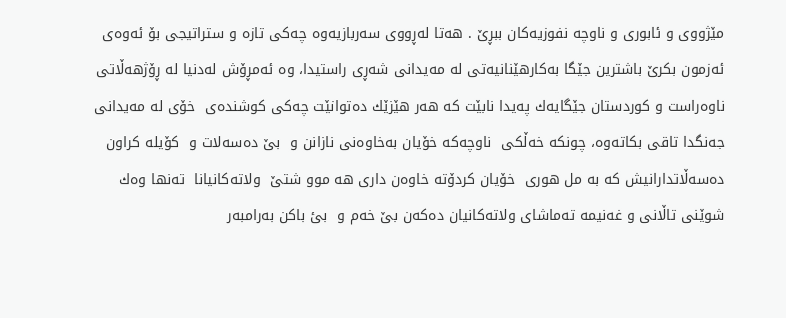مێژووی و ئابوری و ناوچە نفوزیەكان ببڕێ . هەتا لەڕووی سەربازیەوە چەكی تازە و ستراتیجی بۆ ئەوەی ئەزمون بكرێ باشترین جێگا بەكارهێنانیەتی لە مەیدانی شەڕی راستیدا، وە ئەمڕۆش لەدنیا لە ڕۆژهەڵاتی ناوەراست و كوردستان جێگایەك پەیدا نابێت كە هەر هێزێك دەتوانێت چەكی كوشندەی  خۆی لە مەیدانی جەنگدا تاقی بكاتەوە، چونكە خەڵكی  ناوچەكە خۆیان بەخاوەنی نازانن و  بێ دەسەلات و  كۆیلە كراون  دەسەڵاتدارانیش كە بە مل هوری  خۆیان كردۆتە خاوەن داری هە موو شتێ  ولاتەكانیانا  تەنها وەك شوێنی تاڵانی و غەنیمە تەماشای ولاتەكانیان دەكەن بێ خەم و  بئ باكن بەرامبەر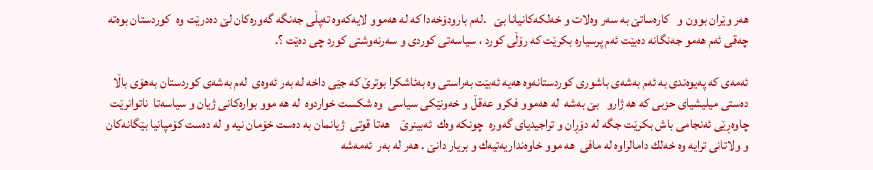هەر وێران بوون و   كارەساتێ بە سەر وەلات و خەلكەكانیانا بێ   .لەم بارودۆخەدا كە لە هەموو لایەكەوە تەپڵی جەنگە گەورەكان لێ دەدرێت وە  كوردستان بوەتە چەقی ئەم هەمو جەنگانە دەبێت ئەم پرسیارە بكرێت كە رۆڵی كورد ، سیاسەتی كوردی و سەرنەوشتی كورد چی دەێت ؟.

ئەمەی كە پەیوەندی بە ئەم بەشەی باشوری كوردستانەوە هەیە ئەبێت بەراستی وە بەئاشكرا بوترێ كە جێی داخە لە بەر ئەوەی  لەم بەشەی كوردستان بەهۆی باڵا دەستی میلیشیای حزبی كە هە ژارو   بێ بەشە  لە هەموو فكرو عەقڵ و خەونێكی سیاسی  وە شكست خواردوە  لە هە موو بوارەكانی ژیان و سیاسەتا  ناتوانرێت چاوەڕێی ئەنجامی باش بكرێت جگە لە دۆڕان و تراجیدیای گەورە  چونكە وەك  ئەبینرێ    هەتا قوتی  ژیانمان بە دەست خۆمان نیە و لە دەست كۆمپانیا بێگانەكان و ولاتانی ترایە وە خەلك دامالراوە لە مافی  هە موو خاوەنداریەتیەك و بریار دانێ . هەر لە بەر  ئەمەشە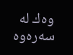وەك لە سەرەوە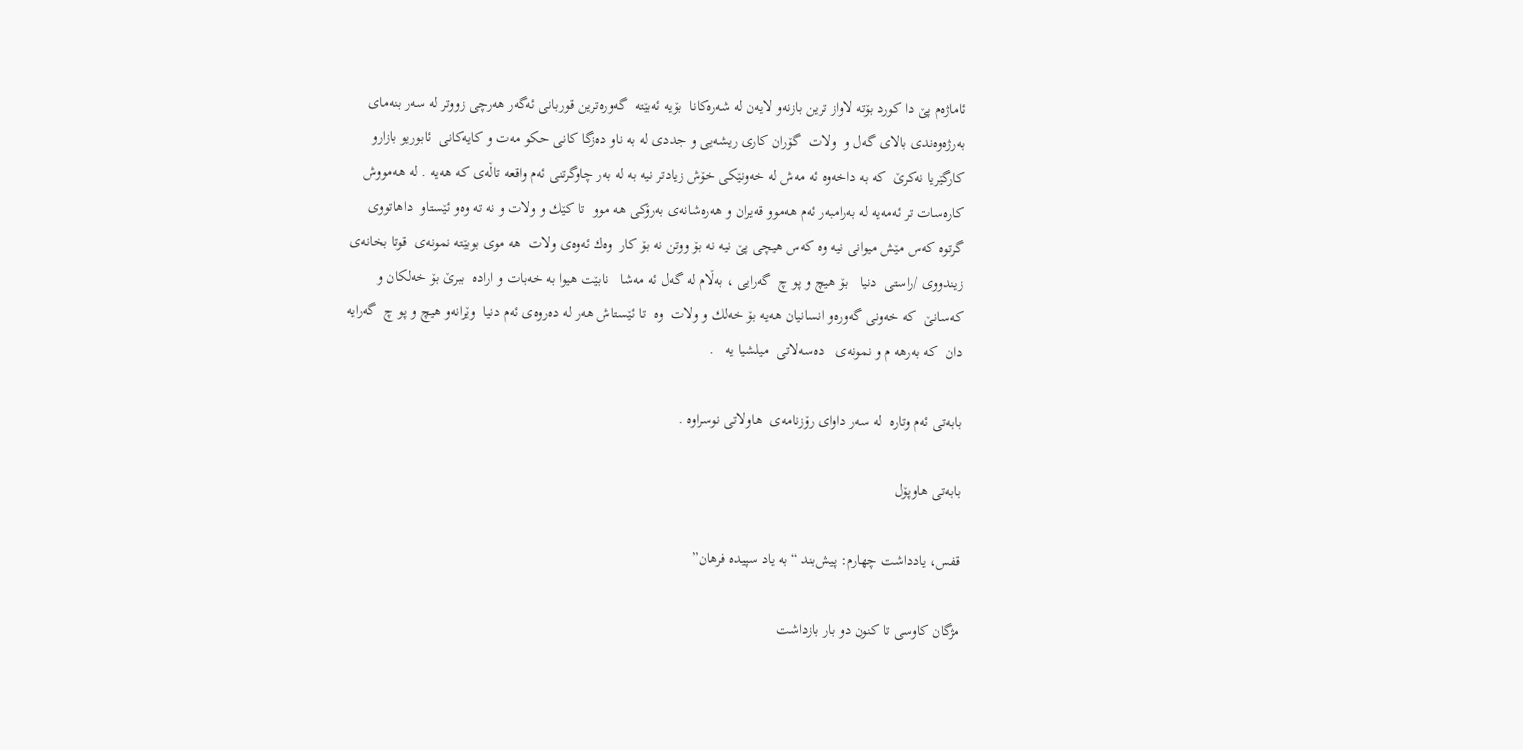ئاماژەم پێ دا كورد بۆتە لاواز ترین بازنەو لایەن لە شەرەكانا  بۆیە ئەبێتە  گەورەترین قوربانی ئەگەر هەرچی زووتر لە سەر بنەمای بەرژەوەندی بالای گەل و  ولات  گۆران كاری ریشەیی و جددی لە بە ناو دەزگا كانی حكو مەت و كایەكانی  ئابوریو بازارو  كارگێریا نەكرێ  كە بە داخەوە ئە مەش لە خەونێكی خۆش زیادتر نیە بە لە بەر چاوگرتنی ئەم واقعە تاڵەی كە هەیە . لە هەمووش كارەسات تر ئەمەیە لە بەرامبەر ئەم هەموو قەیران و هەرەشانەی بەرۆكی هە موو  تا كێك و ولات و نە تە وەو ئێستاو  داهاتووی   گرتوە كەس مێش میوانی نیە وە كەس هیچی پێ نیە نە بۆ ووتن نە بۆ كار  وەك ئەوەی ولات  هە موی بوبێتە نمونەی  قوتا بخانەی  زیندووی /راستی  دنیا   بۆ هیچ و پو چ  گەرایی ، بەڵام لە گەل ئە مەشا   نابێت هیوا بە خەبات و ارادە  ببرێ بۆ خەلكان و   كەسانێ  كە خەونی گەورەو انسانیان هەیە بۆ خەلك و ولات  وە  تا ئێستاش هەر لە دەروەی ئەم دنیا  وێرانەو هیچ و پو چ  گەرایە دان  كە بەرهە م و نمونەی   دەسەلاتی  میلشیا یە   .

بابەتی ئەم وتارە  لە سەر داوای رۆزنامەی  هاولاتی نوسراوە .

بابەتی هاوپۆل

قفس، یادداشت چهارم: پیش‌بند “به یاد سپیده فرهان”

مژگان کاوسی تا کنون دو بار بازداشت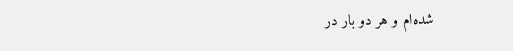شده‌ام و هر دو بار در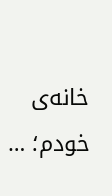خانه‌ی خودم؛ …